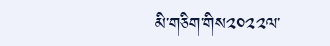མི་གཅིག་གིས༢༠༢༢ལ་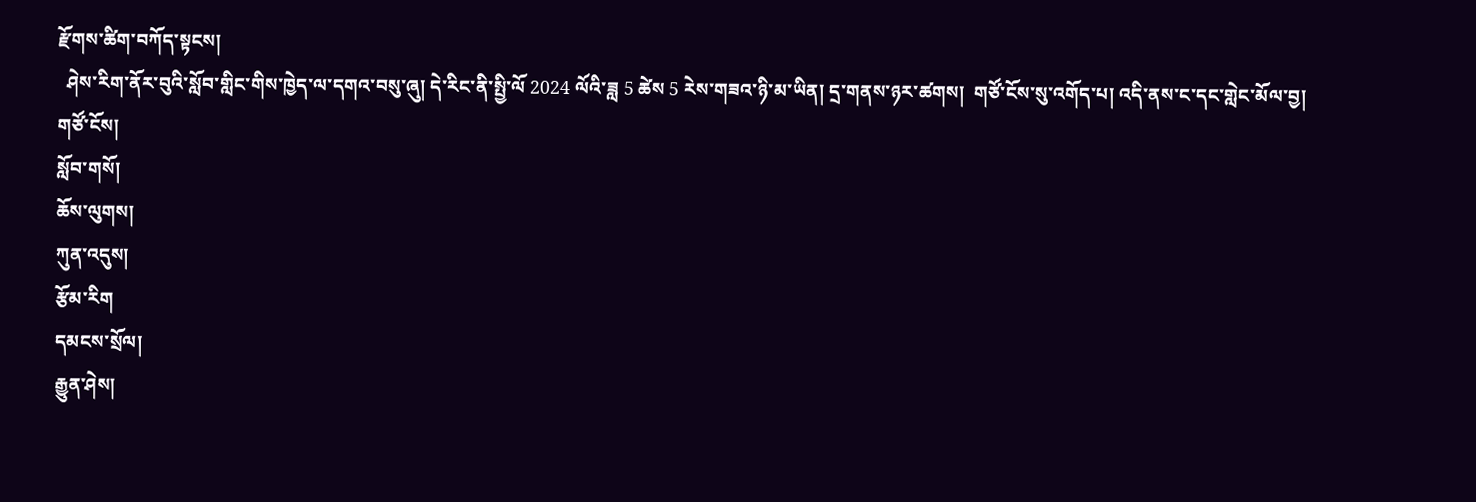རྫོགས་ཚིག་བཀོད་སྟངས།
  ཤེས་རིག་ནོར་བུའི་སློབ་གླིང་གིས་ཁྱེད་ལ་དགའ་བསུ་ཞུ། དེ་རིང་ནི་སྤྱི་ལོ 2024 ལོའི་ཟླ 5 ཚེས 5 རེས་གཟའ་ཉི་མ་ཡིན། དྲ་གནས་ཉར་ཚགས།  གཙོ་ངོས་སུ་འགོད་པ། འདི་ནས་ང་དང་གླེང་མོལ་བྱ།
གཙོ་ངོས།
སློབ་གསོ།
ཆོས་ལུགས།
ཀུན་འདུས།
རྩོམ་རིག
དམངས་སྲོལ།
རྒྱུན་ཤེས།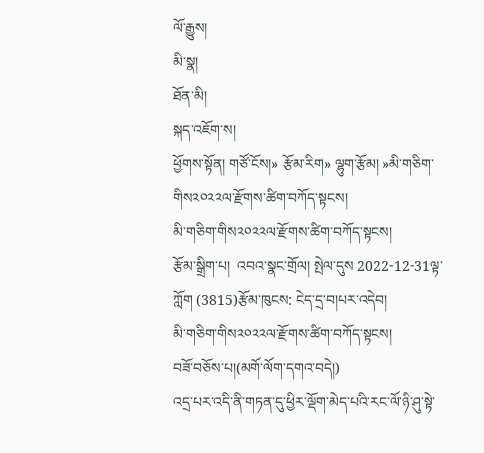ལོ་རྒྱུས།
མི་སྣ།
ཐོན་མི།
སྐད་འཇོག་ས།
ཕྱོགས་སྟོན། གཙོ་ངོས།» རྩོམ་རིག» ལྷུག་རྩོམ། »མི་གཅིག་གིས༢༠༢༢ལ་རྫོགས་ཚིག་བཀོད་སྟངས།
མི་གཅིག་གིས༢༠༢༢ལ་རྫོགས་ཚིག་བཀོད་སྟངས།
རྩོམ་སྒྲིག་པ།  འབའ་སྣང་གྲོལ། སྤེལ་དུས 2022-12-31ལྟ་ཀློག (3815)རྩོམ་ཁུངས: ངེད་དྲ་བ།པར་འདེབ།
མི་གཅིག་གིས༢༠༢༢ལ་རྫོགས་ཚིག་བཀོད་སྟངས།
བཟོ་བཅོས་པ།(མགོ་ལོག་དགའ་བདེ།)
འདྲ་པར་འདི་ནི་གཏན་དུ་ཕྱིར་ལྡོག་མེད་པའི་རང་ལོ་ཉི་ཤུ་སྟེ་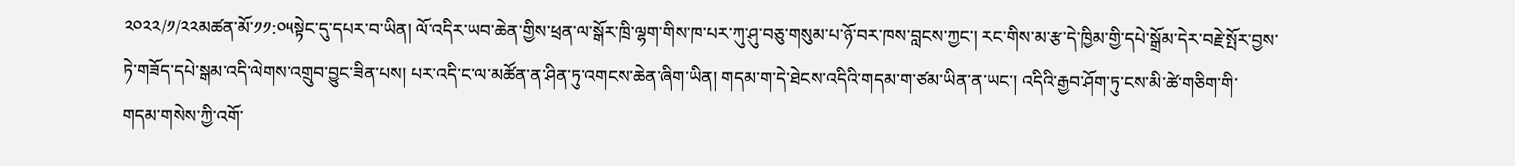༢༠༢༢/༡/༢༢མཚན་མོ་༡༡:༠༥སྟེང་དུ་དཔར་བ་ཡིན། ལོ་འདིར་ཡབ་ཆེན་གྱིས་ཕྲན་ལ་སྒོར་ཁྲི་ལྷག་གིས་ཁ་པར་ཀུ་ཤུ་བཅུ་གསུམ་པ་ཉོ་བར་ཁས་བླངས་ཀྱང་། རང་གིས་མ་རྩ་དེ་ཁྱིམ་གྱི་དཔེ་སྒྲོམ་དེར་བརྗེ་སྤོར་བྱས་ཏེ་གཟོད་དཔེ་སྒམ་འདི་ལེགས་འགྲུབ་བྱུང་ཟིན་པས། པར་འདི་ང་ལ་མཚོན་ན་ཤིན་ཏུ་འགངས་ཆེན་ཞིག་ཡིན། གདམ་ག་དེ་ཐེངས་འདིའི་གདམ་ག་ཙམ་ཡིན་ན་ཡང་། འདིའི་རྒྱབ་ཤོག་ཏུ་ངས་མི་ཚེ་གཅིག་གི་གདམ་གསེས་ཀྱི་འགོ་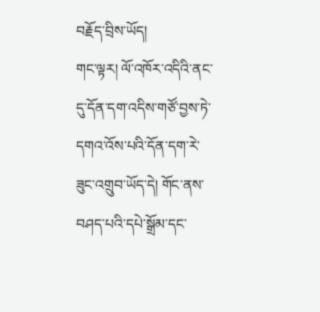བརྗོད་བྲིས་ཡོད།
གང་ལྟར། ལོ་འཁོར་འདིའི་ནང་དུ་དོན་དག་འདིས་གཙོ་བྱས་ཏེ་དགའ་འོས་པའི་དོན་དག་རེ་ཟུང་འགྲུབ་ཡོད་དེ། གོང་ནས་བཤད་པའི་དཔེ་སྒྲོམ་དང་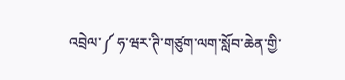འབྲེལ་༼ ཧ་ཝར་ཊི་གཙུག་ལག་སློབ་ཆེན་གྱི་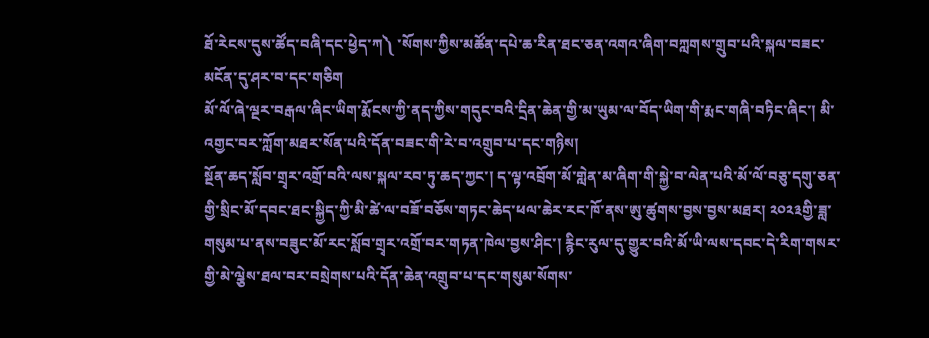ཐོ་རེངས་དུས་ཚོད་བཞི་དང་ཕྱེད་ཀ༽ ་སོགས་ཀྱིས་མཚོན་དཔེ་ཆ་རིན་ཐང་ཅན་འགའ་ཞིག་བཀླགས་གྲུབ་པའི་སྐལ་བཟང་མངོན་དུ་ཤར་བ་དང་གཅིག
མོ་ལོ་ཞེ་ལྔར་བརྒལ་ཞིང་ཡིག་རྨོངས་ཀྱི་ནད་ཀྱིས་གདུང་བའི་དྲིན་ཆེན་གྱི་མ་ཡུམ་ལ་བོད་ཡིག་གི་རྨང་གཞི་བཏིང་ཞིང་། མི་འགྱང་བར་ཀློག་མཐར་སོན་པའི་དོན་བཟང་གི་རེ་བ་འགྲུབ་པ་དང་གཉིས།
སྔོན་ཆད་སློབ་གྲྭར་འགྲོ་བའི་ལས་སྐལ་རབ་ཏུ་ཆད་ཀྱང་། ད་ལྟ་འབྲོག་མོ་གླེན་མ་ཞིག་གི་སྐྱེ་བ་ལེན་པའི་མོ་ལོ་བཅུ་དགུ་ཅན་གྱི་སྲིང་མོ་དབང་ཐང་སྐྱིད་ཀྱི་མི་ཚེ་ལ་བཟོ་བཅོས་གཏང་ཆེད་ཕལ་ཆེར་རང་ཁོ་ནས་ཨུ་ཚུགས་བྱས་བྱས་མཐར། ༢༠༢༣གྱི་ཟླ་གསུམ་པ་ནས་བཟུང་མོ་རང་སློབ་གྲྭར་འགྲོ་བར་གཏན་ཁེལ་བྱས་ཤིང་། རྙིང་རུལ་དུ་གྱུར་བའི་མོ་ཡི་ལས་དབང་དེ་རིག་གསར་གྱི་མེ་ལྕེས་ཐལ་བར་བསྲེགས་པའི་དོན་ཆེན་འགྲུབ་པ་དང་གསུམ་སོགས་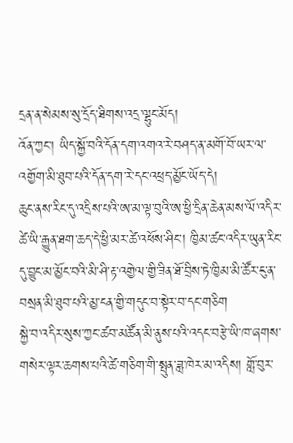དྲན་ན་སེམས་སུ་དྲོད་ཐིགས་འདྲ་ལྷུང་མོད།
འོན་ཀྱང་། ཡིད་སྐྱོ་བའི་དོན་དག་འགའ་རེ་བཤད་ན་མགོ་བོ་ཡར་ལ་འགྱོག་མི་ཐུབ་པའི་དོན་དག་རེ་དང་འཕྲད་མྱོང་ཡོད་དེ།
ཆུང་ནས་རིང་དུ་འདྲིས་པའི་ཨ་མ་ལྟ་བུའི་ཨ་ཕྱི་དྲིན་ཆེན་མས་ལོ་འདིར་ཚེ་ཡི་རྒྱུན་ཐག་ཆད་དེ་ཕྱི་མར་ཚེ་འཕོས་ཤིང་། ཁྱིམ་ཚང་འདིར་ཡུན་རིང་དུ་བྱུང་མ་མྱོང་བའི་མི་ཤི་རྟ་འགྱེལ་གྱི་ཟིན་ཐོ་བྲིས་ཏེ་ཁྱིམ་མི་ཚོར་ངུ་ན་བསྲན་མི་ཐུབ་པའི་མྱ་ངན་གྱི་གདུང་བ་སྟེར་བ་དང་གཅིག
སྐྱེ་བ་འདིར་སུས་ཀྱང་ཚབ་མཚོན་མི་ནུས་པའི་འདང་བརྩེ་ཡི་ཁ་ཞགས་གསེར་ལྟར་ཆགས་པའི་ཚེ་གཅིག་གི་སྤུན་ཟླ་ཁེར་མ་འདིས། གློ་བུར་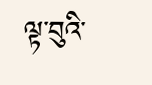ལྟ་བུའི་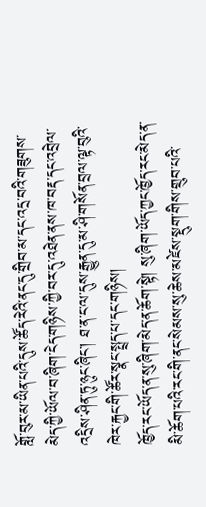གློ་བུར་མ་ཡིན་པའི་དུས་ཚོད་རེའི་ནང་དུ་གྲིབ་མ་དང་འདྲ་བའི་གཟུགས་མེད་ཀྱི་ཡོལ་བ་ཞིག་ངེད་གཉིས་ཀྱི་བར་དུ་འཐེན་ནས་ཁ་བརྡ་དང་འབྲེལ་འདྲིས་ཤིན་ཏུ་ཉུང་ཞིང་། ཐ་ན་ང་ལ་དུས་རྒྱུན་དུ་མ་ཤི་གསོན་བྲལ་ལྟ་བུའི་ཁེར་རྐྱང་གི་ཚོར་སྣང་སྤྲད་པ་དང་གཉིས།
ཁྱོད་རང་ཡོད་ན་སུ་ཞིག་མེད་ན་ཆོག་སྟེ། སུ་ཞིག་ཡོད་ཀྱང་ཁྱོད་རང་མེད་ན་མི་ཆོག་པའི་རང་གི་ནང་སེམས་སུ་ཆེས་མཛེས་སྡུག་གིས་གྲུབ་པའི་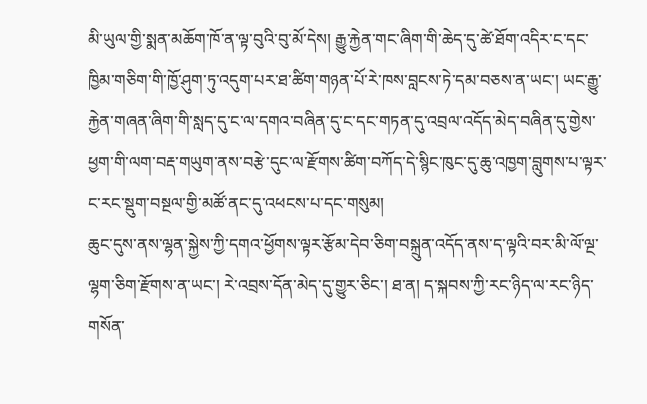མི་ཡུལ་གྱི་སྨན་མཆོག་ཁོ་ན་ལྟ་བུའི་བུ་མོ་དེས། རྒྱུ་རྐྱེན་གང་ཞིག་གི་ཆེད་དུ་ཚེ་ཐོག་འདིར་ང་དང་ཁྱིམ་གཅིག་གི་ཁྱོ་ཤུག་ཏུ་འདུག་པར་ཐ་ཚིག་གཉན་པོ་རེ་ཁས་བླངས་ཏེ་དམ་བཅས་ན་ཡང་། ཡང་རྒྱུ་རྐྱེན་གཞན་ཞིག་གི་སླད་དུ་ང་ལ་དགའ་བཞིན་དུ་ང་དང་གཏན་དུ་འབྲལ་འདོད་མེད་བཞིན་དུ་གྱེས་ཕྱག་གི་ལག་བརྡ་གཡུག་ནས་བརྩེ་དུང་ལ་རྫོགས་ཚིག་བཀོད་དེ་སྙིང་ཁུང་དུ་ཆུ་འཁྱག་བླུགས་པ་ལྟར་ང་རང་སྡུག་བསྔལ་གྱི་མཚོ་ནང་དུ་འཕངས་པ་དང་གསུམ།
ཆུང་དུས་ནས་ལྷན་སྐྱེས་ཀྱི་དགའ་ཕྱོགས་ལྟར་རྩོམ་དེབ་ཅིག་བསྐྲུན་འདོད་ནས་ད་ལྟའི་བར་མི་ལོ་ལྔ་ལྷག་ཅིག་རྫོགས་ན་ཡང་། རེ་འབྲས་དོན་མེད་དུ་གྱུར་ཅིང་། ཐ་ན། ད་སྐབས་ཀྱི་རང་ཉིད་ལ་རང་ཉིད་གསོན་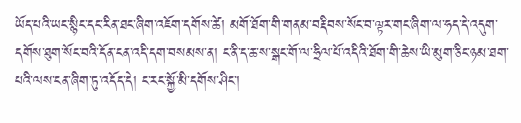ཡོད་པའི་ཡང་སྙིང་དང་རིན་ཐང་ཞིག་འཇོག་དགོས་ཚེ། མགོ་ཐོག་གི་གནམ་བརྡིབས་སོང་བ་ལྟར་གང་ཞིག་ལ་ཧད་དེ་འདུག་དགོས་ཐུག་སོང་བའི་དོན་ངན་འདི་དག་བསམས་ན། ང་ནི་ད་ཆ་ས་སྒང་གོ་ལ་ཧྲིལ་པོ་འདིའི་ཐོག་གི་ཆེས་ཡི་མུག་ཅིང་ཉམ་ཐག་པའི་ལས་ངན་ཞིག་ཏུ་འདོད་དེ། ང་རང་སྐྱོ་མི་དགོས་ཤིང་།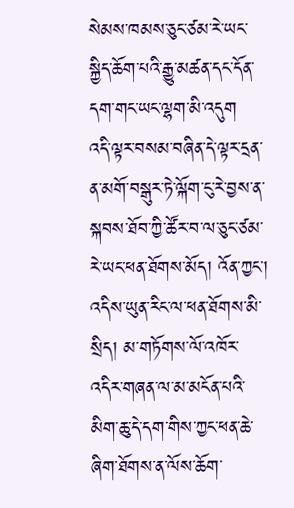སེམས་ཁམས་ཅུང་ཙམ་རེ་ཡང་སྐྱིད་ཆོག་པའི་རྒྱུ་མཚན་དང་དོན་དག་གང་ཡང་ལྷག་མི་འདུག
འདི་ལྟར་བསམ་བཞིན་དེ་ལྟར་དྲན་ན་མགོ་བསྒུར་ཏེ་ལྐོག་ངུ་རེ་བྱས་ན་སྐབས་ཐོབ་ཀྱི་ཚོར་བ་ལ་ཅུང་ཙམ་རེ་ཡང་ཕན་ཐོགས་མོད། འོན་ཀྱང་། འདིས་ཡུན་རིང་ལ་ཕན་ཐོགས་མི་སྲིད། མ་གཏོགས་ལོ་འཁོར་འདིར་གཞན་ལ་མ་མངོན་པའི་མིག་ཆུ་དེ་དག་གིས་ཀྱང་ཕན་ཆེ་ཞིག་ཐོགས་ན་ལོས་ཆོག་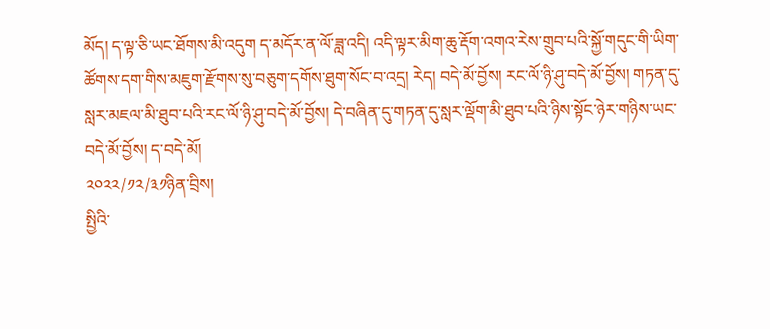མོད། ད་ལྟ་ཅི་ཡང་ཐོགས་མི་འདུག ད་མདོར་ན་ལོ་ཟླ་འདི། འདི་ལྟར་མིག་ཆུ་རྡོག་འགའ་རེས་གྲུབ་པའི་སྐྱོ་གདུང་གི་ཡིག་ཚོགས་དག་གིས་མཇུག་རྫོགས་སུ་བཅུག་དགོས་ཐུག་སོང་བ་འདྲ། རེད། བདེ་མོ་བྱོས། རང་ལོ་ཉི་ཤུ་བདེ་མོ་བྱོས། གཏན་དུ་སླར་མཇལ་མི་ཐུབ་པའི་རང་ལོ་ཉི་ཤུ་བདེ་མོ་བྱོས། དེ་བཞིན་དུ་གཏན་དུ་སླར་ལྡོག་མི་ཐུབ་པའི་ཉིས་སྟོང་ཉེར་གཉིས་ཡང་བདེ་མོ་བྱོས། ད་བདེ་མོ།
༢༠༢༢/༡༢/༣༡ཉིན་བྲིས།
སྤྱིའི་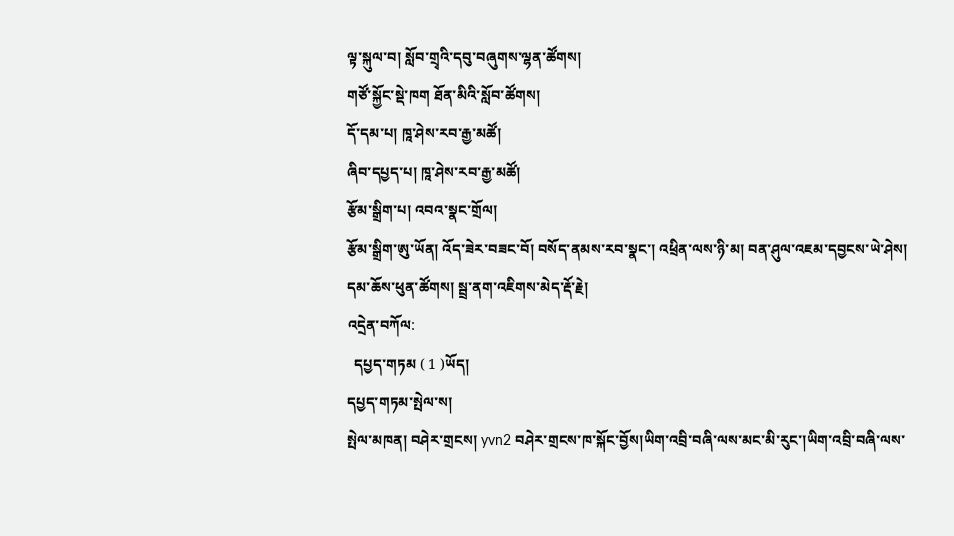ལྟ་སྐུལ་བ། སློབ་གྲྭའི་དབུ་བཞུགས་ལྷན་ཚོགས།
གཙོ་སྐྱོང་སྡེ་ཁག ཐོན་མིའི་སློབ་ཚོགས།
དོ་དམ་པ། ཁཱ་ཤེས་རབ་རྒྱ་མཚོ།
ཞིབ་དཔྱད་པ། ཁཱ་ཤེས་རབ་རྒྱ་མཚོ།
རྩོམ་སྒྲིག་པ། འབའ་སྣང་གྲོལ།
རྩོམ་སྒྲིག་ཨུ་ཡོན། འོད་ཟེར་བཟང་བོ། བསོད་ནམས་རབ་སྣང་། འཕྲིན་ལས་ཉི་མ། བན་ཤུལ་འཇམ་དབྱངས་ཡེ་ཤེས། དམ་ཆོས་ཕུན་ཚོགས། སྦྲ་ནག་འཇིགས་མེད་རྡོ་རྗེ།
འདྲེན་བཀོལ:
  དཔྱད་གཏམ ( 1 )ཡོད།
དཔྱད་གཏམ་སྤེལ་ས།
སྤེལ་མཁན། བཤེར་གྲངས། yvn2 བཤེར་གྲངས་ཁ་སྐོང་བྱོས།ཡིག་འབྲི་བཞི་ལས་མང་མི་རུང་།ཡིག་འབྲི་བཞི་ལས་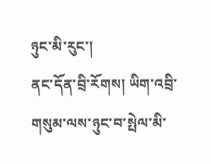ཉུང་མི་རུང་།
ནང་དོན་བྲི་རོགས། ཡིག་འབྲི་གསུམ་ལས་ཉུང་བ་སྤེལ་མི་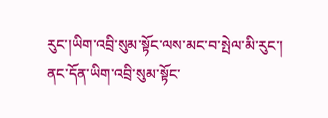རུང་།ཡིག་འབྲི་སུམ་སྟོང་ལས་མང་བ་སྤེལ་མི་རུང་།
ནང་དོན་ཡིག་འབྲི་སུམ་སྟོང་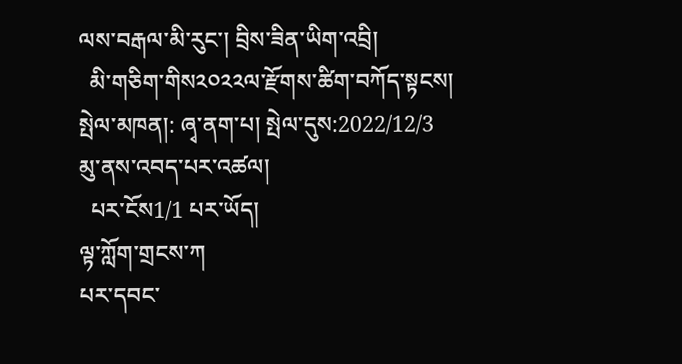ལས་བརྒལ་མི་རུང་། བྲིས་ཟིན་ཡིག་འབྲི།
  མི་གཅིག་གིས༢༠༢༢ལ་རྫོགས་ཚིག་བཀོད་སྟངས།   སྤེལ་མཁན།: ཞྭ་ནག་པ། སྤེལ་དུས:2022/12/3
མུ་ནས་འབད་པར་འཚལ།
  པར་ངོས1/1 པར་ཡོད།
ལྟ་ཀློག་གྲངས་ཀ
པར་དབང་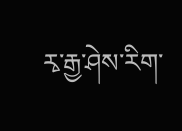རྭ་རྒྱ་ཤེས་རིག་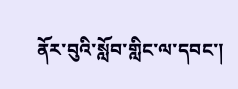ནོར་བུའི་སློབ་གླིང་ལ་དབང་།